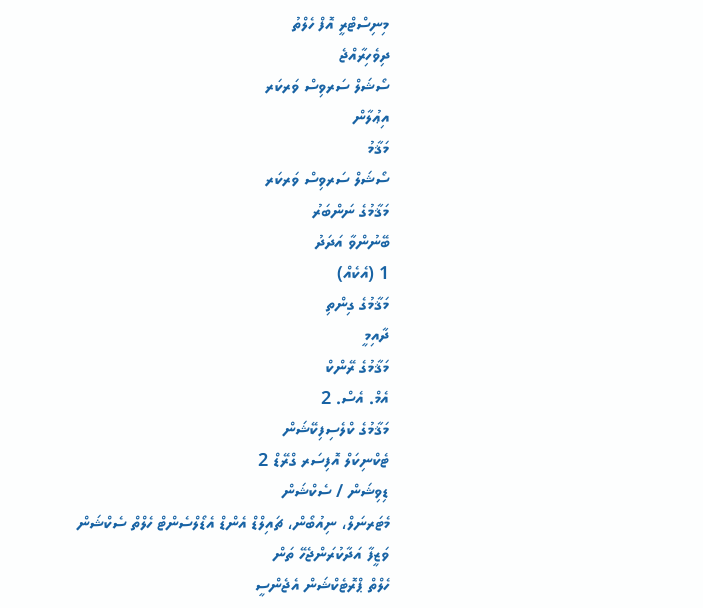މިނިސްޓްރީ އޮފް ހެލްތު
ދިވެހިރާއްޖެ
ސޯޝަލް ސަރވިސް ވަރކަރ
އިޢުލާން
މަޤާމު
ސޯޝަލް ސަރވިސް ވަރކަރ
މަޤާމުގެ ނަންބަރު
ބޭނުންވާ އަދަދު
1 (އެކެއް)
މަޤާމުގެ ގިންތި
ދާއިމީ
މަޤާމުގެ ރޭންކް
އެމް. އެސް. 2
މަޤާމުގެ ކްލެސިފިކޭޝަން
ޓެކްނިކަލް އޮފިސަރ ގްރޭޑް 2
ޑިވިޝަން / ސެކްޝަން
މެޓަރނަލް، ނިއުބޯން، ޗައިލްޑް އެންޑް އެޑޯލްސެންޓް ހެލްތް ސެކްޝަން
ވަޒީފާ އަދާކުރަންޖެހޭ ތަން
ހެލްތް ޕްރޮޓެކްޝަން އެޖެންސީ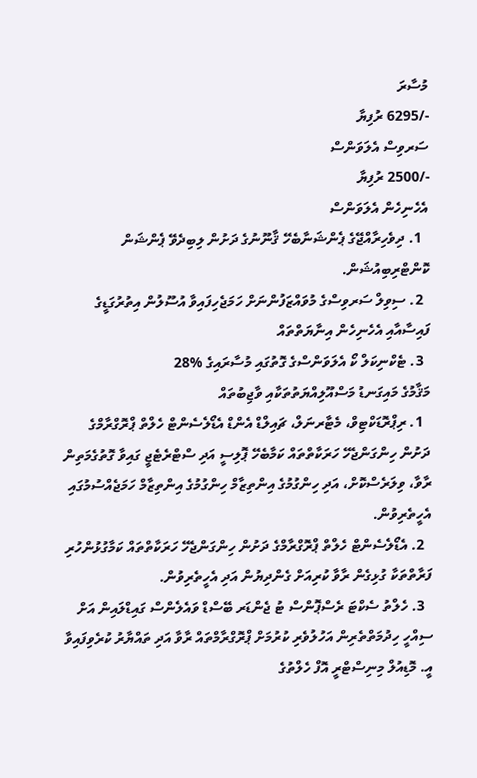މުސާރަ
-/6295 ރުފިޔާ
ސަރވިސް އެލަވަންސް
-/2500 ރުފިޔާ
އެހެނިހެން އެލަވަންސް
  1. ދިވެހިރާއްޖޭގެ ޕެންޝަނާބެހޭ ޤާނޫނުގެ ދަށުން ލިބިދެވޭ ޕެންޝަން ކޮންޓްރިބިއުޝަން.
  2. ސިވިލް ސަރވިސްގެ މުވައްޒަފުންނަށް ހަމަޖެހިފައިވާ އުސޫލުން އިތުރުގަޑީގެ ފައިސާއާއި އެހެނިހެން އިނާޔަތްތައް
  3. ޓެކްނިކަލް ކޯ އެލަވަންސްގެ ގޮތުގައި މުސާރައިގެ %28
މަޤާމުގެ މައިގަނޑު މަސްއޫލިއްޔަތުތަކާއި ވާޖިބުތައް
  1. ރިޕްރޮޑަކްޓިވް، މެޓާރނަލް، ޗައިލްޑް އެންޑް އެޑޯލެސެންޓް ހެލްތް ޕްރޮގްރާމްގެ ދަށުން ހިންގަންޖެހޭ ހަރަކާތްތައް ކަމާބެހޭ ޕޮލިސީ އަދި ސްޓްރެޓެޖީ ގައިވާ ގޮތުގެމަތިން ރާވާ، ވިލަރެސްކޮށް، އަދި ހިންގުމުގެ އިންތިޒާމް ހިންގުމުގެ އިންތިޒާމް ހަމަޖެއްސުމުގައި އެހީތެރިވުން.
  2. އެޑޯލެސެންޓް ހެލްތް ޕްރޮގްރާމްގެ ދަށުން ހިންގަންޖެހޭ ހަރަކާތްތައް ކަމާގުޅުންހުރި ފަރާތްތަކާ ގުޅިގެން ރާވާ ކުރިއަށް ގެންދިޔުން އަދި އެހީތެރިވުން.
  3. ހެލްތު ސެކްޓަ ރެސްޕޮންސް ޓު ޖެންޑަރ ބޭސްޑް ވައެލެންސް ގައިޑްލައިން އަށް ސިއްހީ ހިދުމަތްތެރިން އަހުލުވެރި ކުރުމަށް ޕްރޮގްރާމްތައް ރާވާ އަދި ތައްޔާރު ކުރެވިފައިވާ އީ. މޮޑިއުލް މިނިސްޓްރީ އޮފް ހެލްތުގެ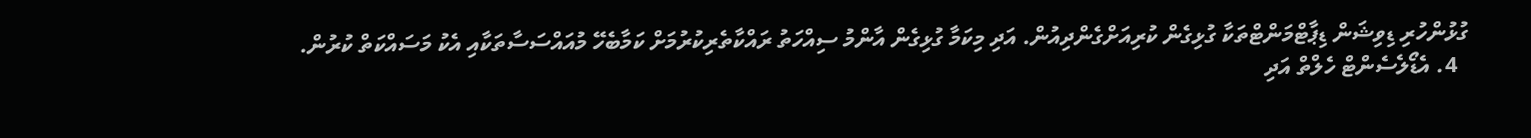ގުޅުންހުރި ޑިވިޝަން ޑިޕާޓްމަންޓްތަކާ ގުޅިގެން ކުރިއަށްގެންދިއުން. އަދި މިކަމާ ގުޅިގެން އާންމު ސިއްހަތު ރައްކާތެރިކުރުމަށް ކަމާބެހޭ މުއައްސަސާތަކާއި އެކު މަސައްކަތް ކުރުން.
  4. އެޑޯލެސެންޓް ހެލްތް އަދި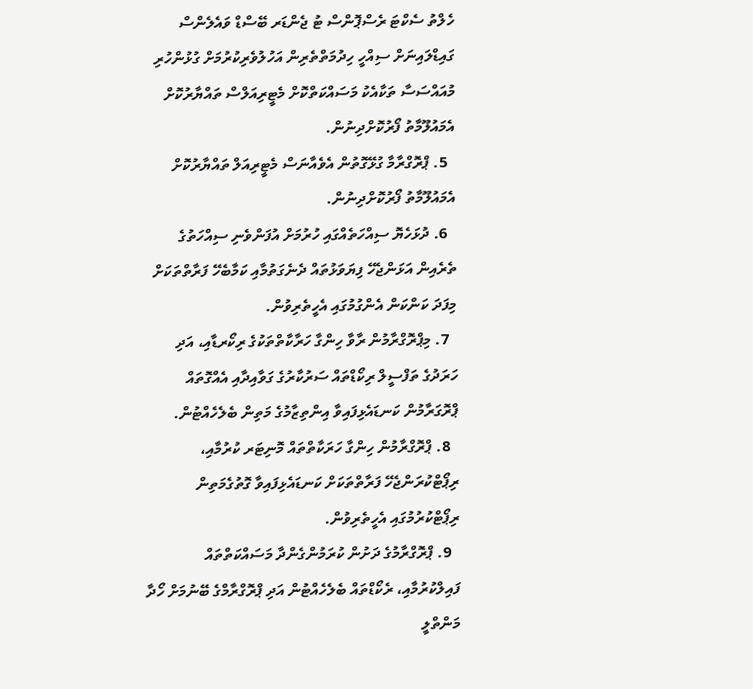ހެލްތު ސެކްޓަ ރެސްޕޮންސް ޓު ޖެންޑަރ ބޭސްޑް ވައެލެންސް ގައިޑްލައިނަށް ސިއްހީ ހިދުމަތްތެރިން އަހުލުވެރިކުރުމަށް ގުޅުންހުރި މުއައްސަސާ ތަކާއެކު މަސައްކަތްކޮށް މެޓީރިއަލްސް ތައްޔާރުކޮށް އެމައުލޫމާތު ފޯރުކޮށްދިނުން.
  5. ޕްރޮގްރާމާ ގުޅޭގޮތުން އެވެއާނަސް މެޓީރިއަލް ތައްޔާރުކޮށް އެމައުލޫމާތު ފޯރުކޮށްދިނުން.
  6. ދުޅަހެޔޮ ސިއްހަތެއްގައި ހުރުމަށް އުފަންވެނި ސިއްހަތުގެ ތެރެއިން އަޅަންޖެހޭ ފިޔަވަޅުތައް ދެނެގަތުމާއި ކަމާބެހޭ ފަރާތްތަކަށް މިފަދަ ކަންކަން އެންގުމުގައި އެހީތެރިވުން.
  7. މިޕްރޮގްރާމުން ރާވާ ހިންގާ ހަރާކާތްތަކުގެ ރިކޯރޑާއި، އަދި ހަރަދުގެ ތަފްސީލް ރިކޯޑްތައް ސަރުކާރުގެ ގަވާއިދާއި އެއްގޮތައް ޕްރޮގަރާމުން ކަނޑައެޅިފައިވާ އިންތިޒާމުގެ މަތިން ބެލެހެއްޓުން.
  8. ޕްރޮގްރާމުން ހިންގާ ހަރަކާތްތައް މޮނިޓަރ ކުރުމާއި، ރިޕޯޓްކުރަންޖެހޭ ފަރާތްތަކަށް ކަނޑައެޅިފައިވާ ގޮތުގެމަތިން ރިޕޯޓްކުރުމުގައި އެހީތެރިވުން.
  9. ޕްރޮގްރާމުގެ ދަށުން ކުރަމުންގެންދާ މަސައްކަތްތައް ފައިލްކުރުމާއި، ރެކޯޑްތައް ބެލެހެއްޓުން އަދި ޕްރޮގްރާމްގެ ބޭނުމަށް ހޯދާ މަންތްލީ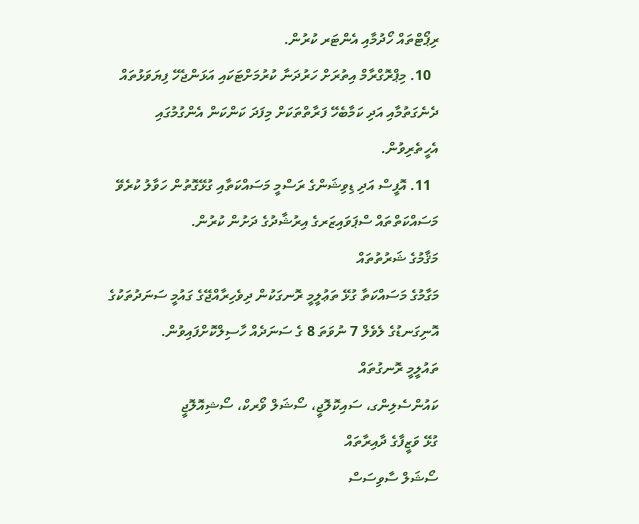ރިޕޯޓްތައް ހޯދުމާއި އެންޓަރ ކުރުން.
  10. މިޕްރޮގްރާމް އިތުރަށް ހަރުދަނާ ކުރުމަށްޓަކައި އަޅަންޖެހޭ ފިޔަވަޅުތައް ދެނެގަތުމާއި އަދި ކަމާބެހޭ ފަރާތްތަކަށް މިފަދަ ކަންކަން އެންގުމުގައި އެހީތެރިވުން.
  11. އޮފީސް އަދި ޑިވިޝަންގެ ރަސްމީ މަސައްކަތާއި ގުޅޭގޮތުން ހަވާލު ކުރެވޭ މަސައްކަތްތައް ސްޕަވައިޒަރގެ އިރުޝާދުގެ ދަށުން ކުރުން.
މަޤާމުގެ ޝަރުތުތައް
މަގާމުގެ މަސައްކަތާ ގުޅޭ ތަޢުލީމީ ރޮނގަކުން ދިވެހިރާއްޖޭގެ ގައުމީ ސަނަދުތަކުގެ އޮނިގަނޑުގެ ލެވެލް 7 ނުވަތަ 8 ގެ ސަނަދެއް ހާސިލްކޮށްފައިވުން.
ތައުލީމީ ރޮނގުތައް
ކައުންސެލިންގ، ސައިކޮލޮޖީ، ސޯޝަލް ވޯރކް، ސޯޝިއޮލޮޖީ
ގުޅޭ ވަޒީފާގެ ދާއިރާތައް
ސޯޝަލް ސާވިސަސް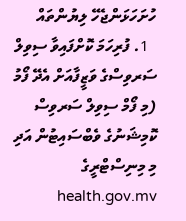ހުށަހަޅަންޖެހޭ ލިޔުންތައް
  1. ފުރިހަމަ ކޮށްފައިވާ ސިވިލް ސަރވިސްގެ ވަޒީފާއަށް އެދޭ ފޯމު (މި ފޯމް ސިވިލް ސަރވިސް ކޮމިޝަނުގެ ވެބްސައިޓުން އަދި މި މިނިސްޓްރީގެ health.gov.mv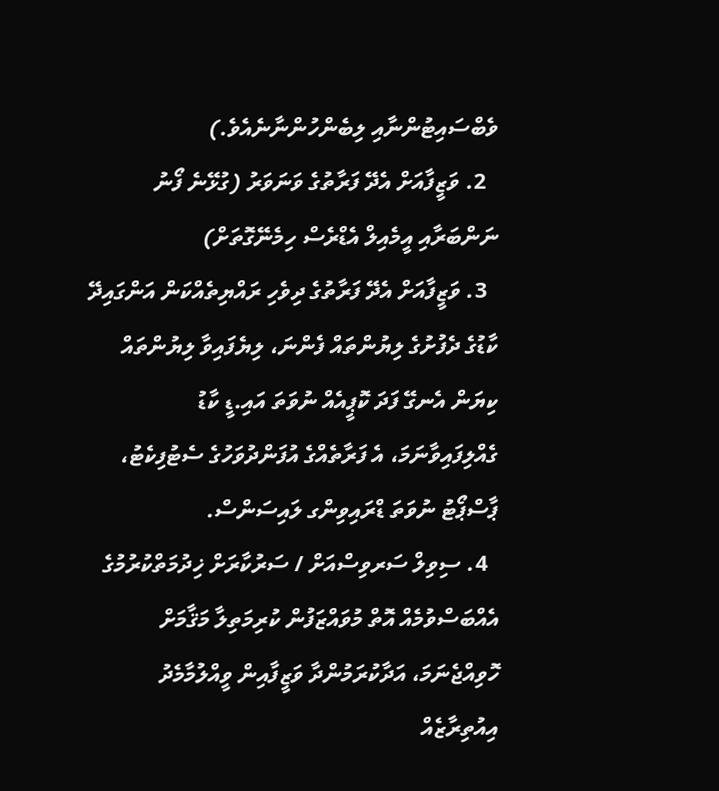ވެބްސައިޓުންނާއި ލިބެންހުންނާނެއެވެ.)
  2. ވަޒީފާއަށް އެދޭ ފަރާތުގެ ވަނަވަރު (ގުޅޭނެ ފޯނު ނަންބަރާއި އީމެއިލް އެޑްރެސް ހިމެނޭގޮތަށް)
  3. ވަޒީފާއަށް އެދޭ ފަރާތުގެ ދިވެހި ރައްޔިތެއްކަން އަންގައިދޭ ކާޑުގެ ދެފުށުގެ ލިޔުންތައް ފެންނަ، ލިޔެފައިވާ ލިޔުންތައް ކިޔަން އެނގޭ ފަދަ ކޮޕީއެއް ނުވަތަ އައި.ޑީ ކާޑު ގެއްލިފައިވާނަމަ، އެ ފަރާތެއްގެ އުފަންދުވަހުގެ ސެޓުފިކެޓު، ޕާސްޕޯޓު ނުވަތަ ޑްރައިވިންގ ލައިސަންސް.
  4. ސިވިލް ސަރވިސްއަށް / ސަރުކާރަށް ޚިދުމަތްކުރުމުގެ އެއްބަސްވުމެއް އޮތް މުވައްޒަފުން ކުރިމަތިލާ މަޤާމަށް ހޮވިއްޖެނަމަ، އަދާކުރަމުންދާ ވަޒީފާއިން ވީއްލުމާމެދު އިއުތިރާޒެއް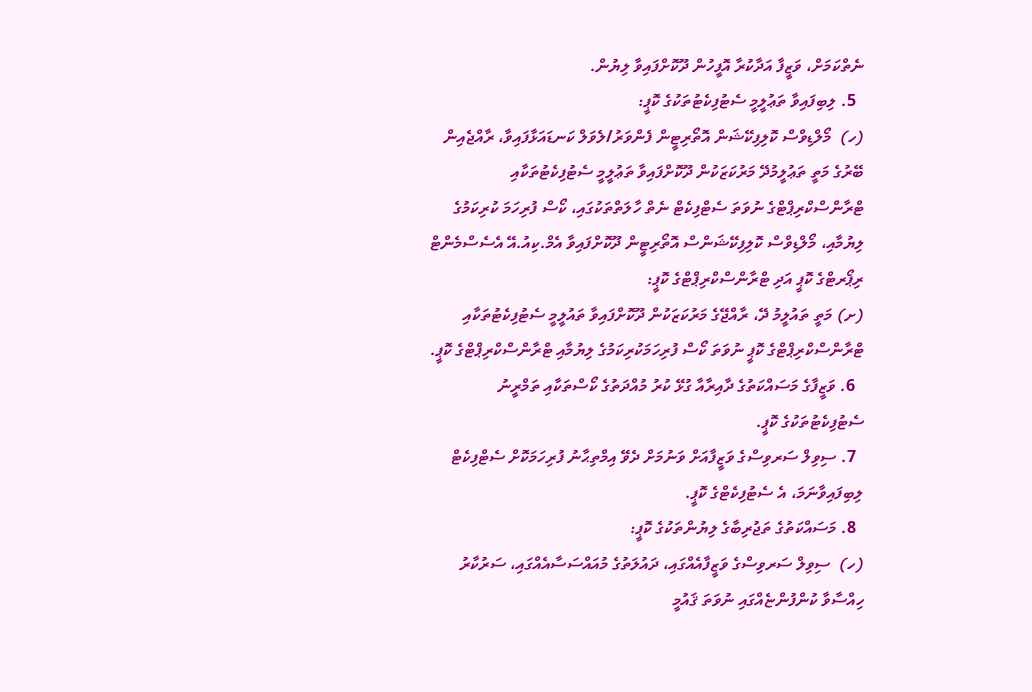ނެތްކަމަށް، ވަޒީފާ އަދާކުރާ އޮފީހުން ދޫކޮށްފައިވާ ލިޔުން.
  5. ލިބިފައިވާ ތަޢުލީމީ ސެޓުފިކެޓުތަކުގެ ކޮޕީ:
(ހ)  މޯލްޑިވްސް ކޮލިފިކޭޝަން އޮތޯރިޓީން ފެންވަރު/ލެވަލް ކަނޑައަޅާފައިވާ، ރާއްޖެއިން ބޭރުގެ މަތީ ތަޢުލީމުދޭ މަރުކަޒަކުން ދޫކޮށްފައިވާ ތަޢުލީމީ ސެޓުފިކެޓުތަކާއި ޓްރާންސްކްރިޕްޓްގެ ނުވަތަ ސެޓްފިކެޓް ނެތް ހާލަތްތަކުގައި، ކޯސް ފުރިހަމަ ކުރިކަމުގެ ލިޔުމާއި، މޯލްޑިވްސް ކޮލިފިކޭޝަންސް އޮތޯރިޓީން ދޫކޮށްފައިވާ އެމް.ކިއު.އޭ އެސެސްމެންޓް ރިޕޯރޓްގެ ކޮޕީ އަދި ޓްރާންސްކްރިޕްޓްގެ ކޮޕީ:
(ށ) މަތީ ތައުލީމު ދޭ، ރާއްޖޭގެ މަރުކަޒަކުން ދޫކޮށްފައިވާ ތައުލީމީ ސެޓުފިކެޓުތަކާއި ޓްރާންސްކްރިޕްޓްގެ ކޮޕީ ނުވަތަ ކޯސް ފުރިހަމަކުރިކަމުގެ ލިޔުމާއި ޓްރާންސްކްރިޕްޓްގެ ކޮޕީ.
  6. ވަޒީފާގެ މަސައްކަތުގެ ދާއިރާއާ ގުޅޭ ކުރު މުއްދަތުގެ ކޯސްތަކާއި ތަމްރީނު ސެޓުފިކެޓުތަކުގެ ކޮޕީ.
  7. ސިވިލް ސަރވިސްގެ ވަޒީފާއަށް ވަނުމަށް ދެވޭ އިމްތިޙާނު ފުރިހަމަކޮށް ސެޓްފިކެޓް ލިބިފައިވާނަމަ، އެ ސެޓުފިކެޓްގެ ކޮޕީ.
  8. މަސައްކަތުގެ ތަޖުރިބާގެ ލިޔުންތަކުގެ ކޮޕީ:
(ހ)  ސިވިލް ސަރވިސްގެ ވަޒީފާއެއްގައި، ދައުލަތުގެ މުއައްސަސާއެއްގައި، ސަރުކާރު ހިއްސާވާ ކުންފުންޏެއްގައި ނުވަތަ ޤައުމީ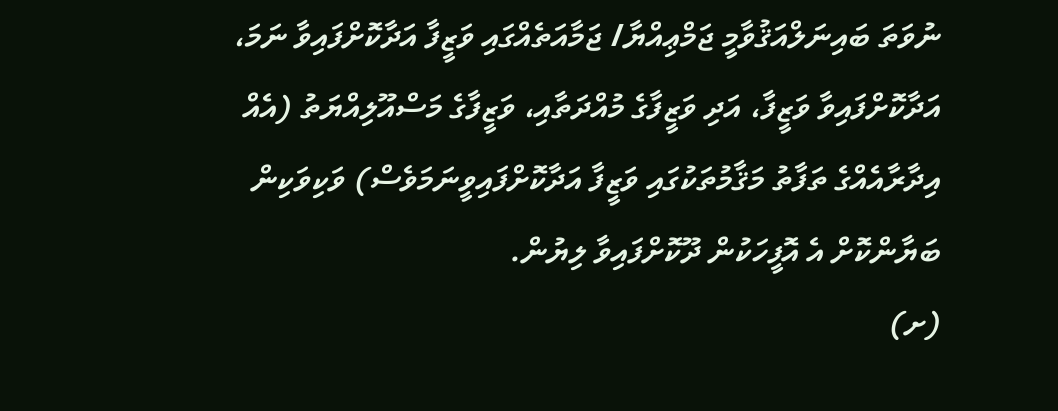ނުވަތަ ބައިނަލްއަޤުވާމީ ޖަމްޢިއްޔާ/ ޖަމާއަތެއްގައި ވަޒީފާ އަދާކޮށްފައިވާ ނަމަ، އަދާކޮށްފައިވާ ވަޒީފާ، އަދި ވަޒީފާގެ މުއްދަތާއި، ވަޒީފާގެ މަސްއޫލިއްޔަތު (އެއް އިދާރާއެއްގެ ތަފާތު މަޤާމުތަކުގައި ވަޒީފާ އަދާކޮށްފައިވީނަމަވެސް) ވަކިވަކިން ބަޔާންކޮށް އެ އޮފީހަކުން ދޫކޮށްފައިވާ ލިޔުން.
(ށ)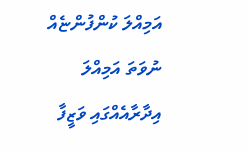އަމިއްލަ ކުންފުންޏެއް ނުވަތަ އަމިއްލަ އިދާރާއެއްގައި ވަޒީފާ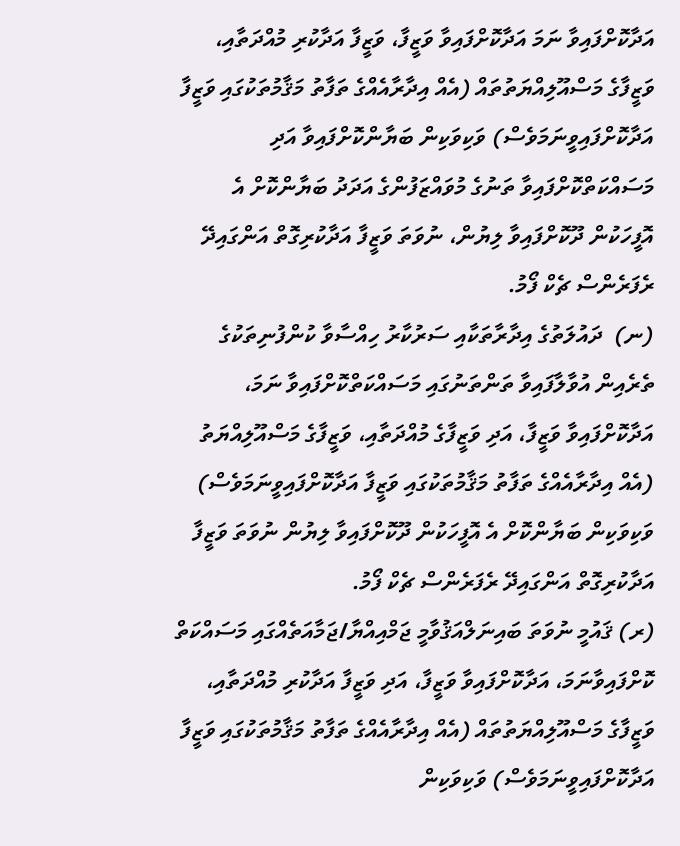އަދާކޮށްފައިވާ ނަމަ އަދާކޮށްފައިވާ ވަޒީފާ، ވަޒީފާ އަދާކުރި މުއްދަތާއި، ވަޒީފާގެ މަސްއޫލިއްޔަތުތައް (އެއް އިދާރާއެއްގެ ތަފާތު މަޤާމުތަކުގައި ވަޒީފާ އަދާކޮށްފައިވީނަމަވެސް) ވަކިވަކިން ބަޔާންކޮށްފައިވާ އަދި މަސައްކަތްކޮށްފައިވާ ތަނުގެ މުވައްޒަފުންގެ އަދަދު ބަޔާންކޮށް އެ އޮފީހަކުން ދޫކޮށްފައިވާ ލިޔުން، ނުވަތަ ވަޒީފާ އަދާކުރިގޮތް އަންގައިދޭ ރެފަރެންސް ޗެކް ފޯމު.
(ނ)  ދައުލަތުގެ އިދާރާތަކާއި ސަރުކާރު ހިއްސާވާ ކުންފުނިތަކުގެ ތެރެއިން އުވާލާފައިވާ ތަންތަނުގައި މަސައްކަތްކޮށްފައިވާ ނަމަ،  އަދާކޮށްފައިވާ ވަޒީފާ، އަދި ވަޒީފާގެ މުއްދަތާއި، ވަޒީފާގެ މަސްއޫލިއްޔަތު (އެއް އިދާރާއެއްގެ ތަފާތު މަޤާމުތަކުގައި ވަޒީފާ އަދާކޮށްފައިވީނަމަވެސް) ވަކިވަކިން ބަޔާންކޮށް އެ އޮފީހަކުން ދޫކޮށްފައިވާ ލިޔުން ނުވަތަ ވަޒީފާ އަދާކުރިގޮތް އަންގައިދޭ ރެފަރެންސް ޗެކް ފޯމު.
(ރ) ޤައުމީ ނުވަތަ ބައިނަލްއަޤުވާމީ ޖަމްއިއްޔާ/ޖަމާއަތެއްގައި މަސައްކަތް ކޮށްފައިވާނަމަ، އަދާކޮށްފައިވާ ވަޒީފާ، އަދި ވަޒީފާ އަދާކުރި މުއްދަތާއި، ވަޒީފާގެ މަސްއޫލިއްޔަތުތައް (އެއް އިދާރާއެއްގެ ތަފާތު މަޤާމުތަކުގައި ވަޒީފާ އަދާކޮށްފައިވީނަމަވެސް) ވަކިވަކިން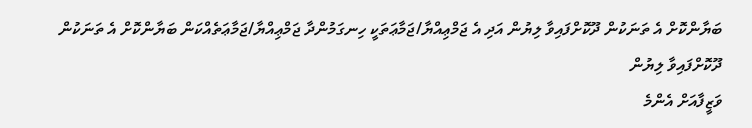ބަޔާންކޮށް އެ ތަނަކުން ދޫކޮށްފައިވާ ލިޔުން އަދި އެ ޖަމްޢިއްޔާ/ޖަމާޢަތަކީ ހިނގަމުންދާ ޖަމްޢިއްޔާ/ޖަމާޢަތެއްކަން ބަޔާންކޮށް އެ ތަނަކުން ދޫކޮށްފައިވާ ލިޔުން
ވަޒީފާއަށް އެންމެ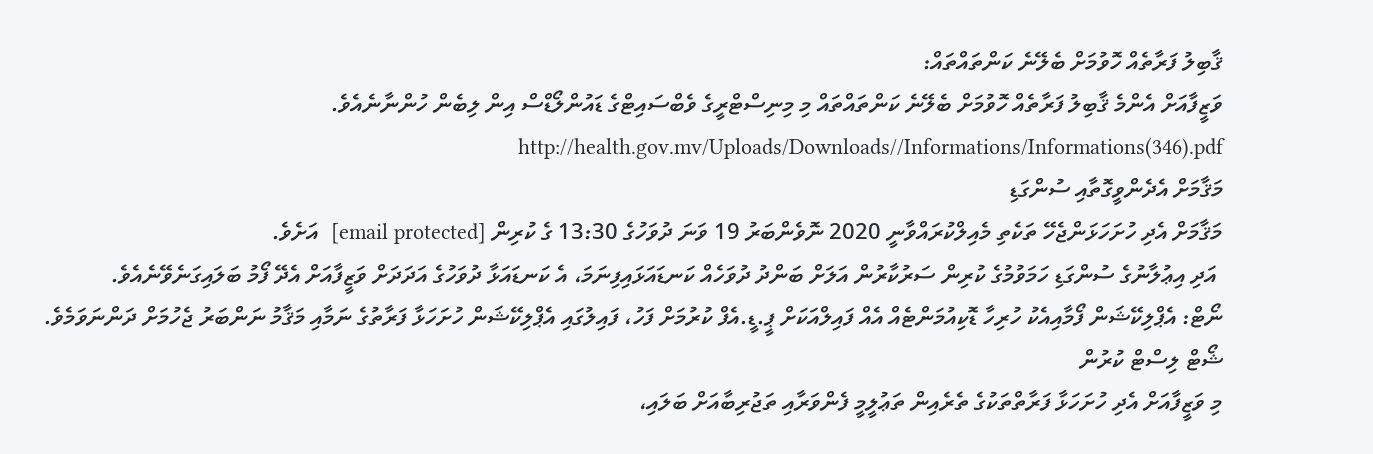ޤާބިލު ފަރާތެއް ހޮވުމަށް ބެލޭނެ ކަންތައްތައް:
ވަޒީފާއަށް އެންމެ ޤާބިލު ފަރާތެއް ހޮވުމަށް ބެލޭނެ ކަންތައްތައް މި މިނިސްޓްރީގެ ވެބްސައިޓްގެ ޑައުންލޯޑްސް އިން ލިބެން ހުންނާނެއެވެ. http://health.gov.mv/Uploads/Downloads//Informations/Informations(346).pdf
މަޤާމަށް އެދެންވީގޮތާއި ސުންގަޑި
މަޤާމަށް އެދި ހުށަހަޅަންޖެހޭ ތަކެތި މެއިލްކުރައްވާނީ 2020 ނޮވެންބަރު 19 ވަނަ ދުވަހުގެ 13:30 ގެ ކުރިން [email protected]  އަށެވެ.
 އަދި އިޢުލާނުގެ ސުންގަޑި ހަމަވުމުގެ ކުރިން ސަރުކާރުން އަލަށް ބަންދު ދުވަހެއް ކަނޑައަޅައިފިނަމަ، އެ ކަނޑައަޅާ ދުވަހުގެ އަދަދަށް ވަޒީފާއަށް އެދޭ ފޯމު ބަލައިގަނެވޭނެއެވެ.
ނޯޓް: އެޕްލިކޭޝަން ފޯމާއިއެކު ހުރިހާ ޑޮކިއުމަންޓެއް އެއް ފައިލްއަކަށް ޕީ.ޑީ.އެފް ކުރުމަށް ފަހު، ފައިލުގައި އެޕްލިކޭޝަން ހުށަހަޅާ ފަރާތުގެ ނަމާއި މަޤާމު ނަންބަރު ޖެހުމަށް ދަންނަވަމެވެ.
ޝޯޓް ލިސްޓް ކުރުން
މި ވަޒީފާއަށް އެދި ހުށަހަޅާ ފަރާތްތަކުގެ ތެރެއިން ތަޢުލީމީ ފެންވަރާއި ތަޖުރިބާއަށް ބަލައި،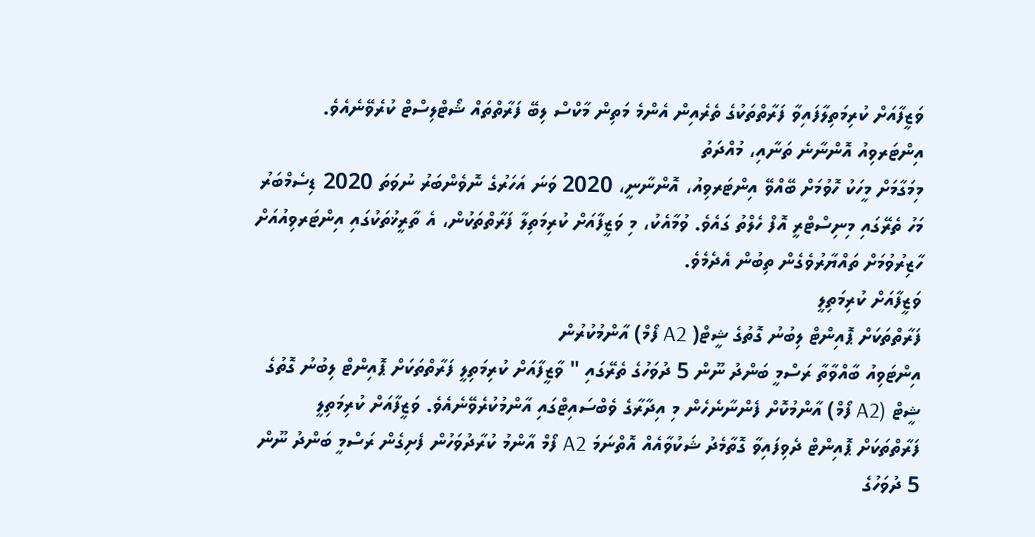ވަޒީފާއަށް ކުރިމަތިލާފައިވާ ފަރާތްތަކުގެ ތެރެއިން އެންމެ މަތިން މާކްސް ލިބޭ ފަރާތްތައް ޝޯޓްލިސްޓް ކުރެވޭނެއެވެ.
އިންޓަރވިއު އޮންނާނެ ތަނާއި، މުއްދަތު
މިމަގާމަށް މީހަކު ހޮވުމަށް ބޭއްވޭ އިންޓަރވިއު، އޮންނާނީ، 2020 ވަނަ އަހަރުގެ ނޮވެންބަރު ނުވަތަ 2020 ޑިސެމްބަރު މަހު ތެރޭގައި މިނިސްޓްރީ އޮފް ހެލްތު ގައެވެ. ވުމާއެކު، މި ވަޒީފާއަށް ކުރިމަތިލާ ފަރާތްތަކުން، އެ ތާރީޚުތަކުގައި އިންޓަރވިއުއަށް ހާޒިރުވުމަށް ތައްޔާރުވެގެން ތިބުން އެދެމެވެ.
ވަޒީފާއަށް ކުރިމަތިލީ
ފަރާތްތަކަށް ޕޮއިންޓް ލިބުނު ގޮތުގެ ޝީޓް( A2 ފޯމް) އާންމުކުރުން
އިންޓަވިއު ބާއްވާތާ ރަސްމީ ބަންދު ނޫން 5 ދުވަހުގެ ތެރޭގައި " ވާޒީފާއަށް ކުރިމަތިލީ ފަރާތްތަކަށް ޕޮއިންޓް ލިބުނު ގޮތުގެ ޝީޓް (A2 ފޯމް) އާންމުކޮށް ފެންނާނެހެން މި އިދާރާގެ ވެބްސައިޓްގައި އާންމުކުރެވޭނެއެވެ. ވަޒީފާއަށް ކުރިމަތިލީ ފަރާތްތަކަށް ޕޮއިންޓް ދެވިފައިވާ ގޮތާމެދު ޝަކުވާއެއް އޮތްނަމަ A2 ފޯމް އާންމު ކުރާދުވަހުން ފެށިގެން ރަސްމީ ބަންދު ނޫން 5 ދުވަހުގެ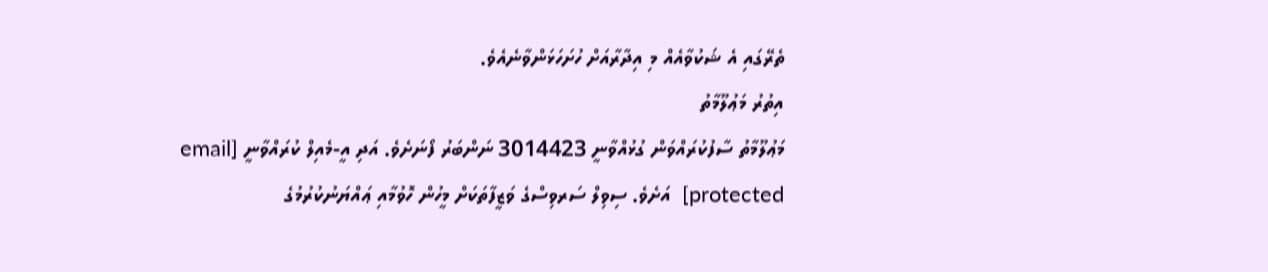ތެރޭގައި އެ ޝަކުވާއެއް މި އިދާރާއަށް ހުށަހަޅަންވާނެއެވެ.
އިތުރު މަޢުލޫމާތު
މަޢުލޫމާތު ސާފުކުރައްވަން ގުޅުއްވާނީ 3014423 ނަންބަރު ފޯނަށެވެ. އަދި އީ-މެއިލް ކުރައްވާނީ [email protected]  އަށެވެ. ސިވިލް ސަރވިސްގެ ވަޒީފާތަކަށް މީހުން ހޮވުމާއި ޢައްޔަނުކުރުމުގެ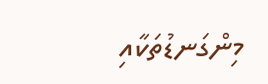މިންގަނޑުތަކާއި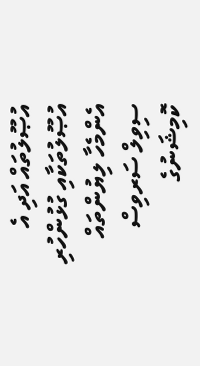އުޞޫލުތައް އަދި އެ އުޞޫލުތަކާއި ގުޅުންހުރި އެންމެހާ ލިޔުންތައް ސިވިލް ސަރވިސް ކޮމިޝަނުގެ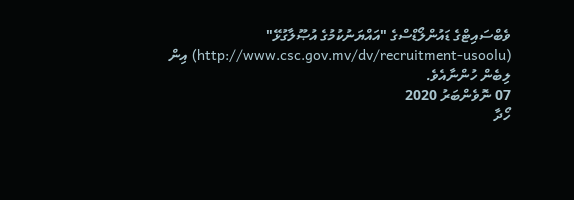ވެބްސައިޓްގެ ޑައުންލޯޑްސްގެ "އައްޔަނުކުމުގެ އުޞޫލާގުޅޭ" (http://www.csc.gov.mv/dv/recruitment-usoolu) އިން ލިބެން ހުންނާއެވެ.
07 ނޮވެންބަރު 2020
ހޯދާ